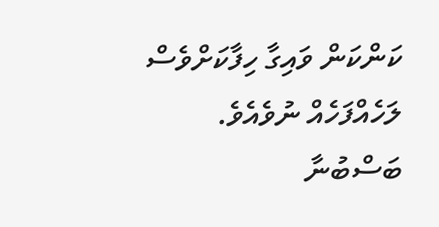ކަންކަން ވައިގާ ހިފާކަށްވެސް ލަހެއްފަހެއް ނުވެއެވެ. ބަސްބުނާ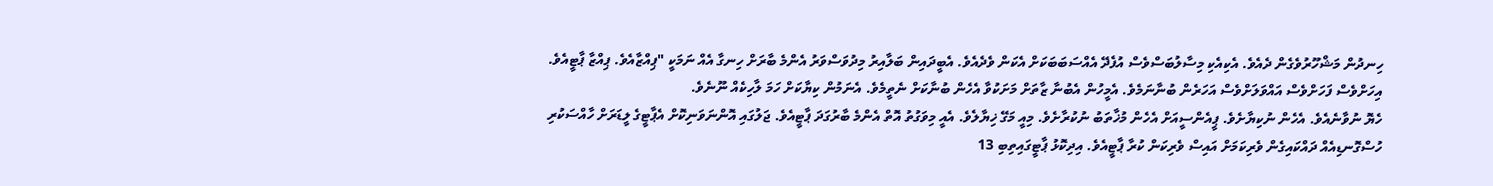ހިނދުން މަޝްހޫރުވެގެން ދެއެވެ. އެކިއެކި މިސާލުބަސްވެސް އުފެދޭ އެއްސަބަބަކަށް އެކަން ވެދެއެވެ. އެބީދައިން ބަލާއިރު މިދުވަސްވަރު އެންމެ ބާރަށް ހިނގާ އެއް ނަމަކީ "ޕިއްޒާއެވެ. ޕިއްޒާ ޕާޓީއެވެ.
އިހަށްވެސް ފަހަށްވެސް އައްވަލަށްވެސް އަހަރެން ބުނާނަމެވެ. އެމީހުން އެބުނާ ޒާތަށް މަށަކުވާ އެހެން ބުނާކަށް ނެތީމެވެ. އެނަމުން ކިޔާކަށް ހަމަ ލާހިކެއް ނޫނެވެ.
ހެޔޮ ނުވާނެއެވެ. އެހެން ނުކިޔާށެވެ. ޕީއެންސީއަށް އެހެން މުޚާތަބު ނުކުރާށެވެ. މިއީ މަގޭ ޚިޔާލެވެ. އެއީ މިވަގުތު އޮތް އެންމެ ބާރުގަދަ ޕާޓީއެވެ. ޖަލުގައި އޮންނަވަނިކޮށް އެޕާޓީގެ ލީޑަރަށް ހާއްސަކުރި ހުސްގޮނޑިއެއް ދައްކައިގެން ވެރިކަމަށް އައިސް ވެރިކަން ކުރާ ޕާޓީއެވެ. އިދިކޮޅު ޕާޓީގައިތިބި 13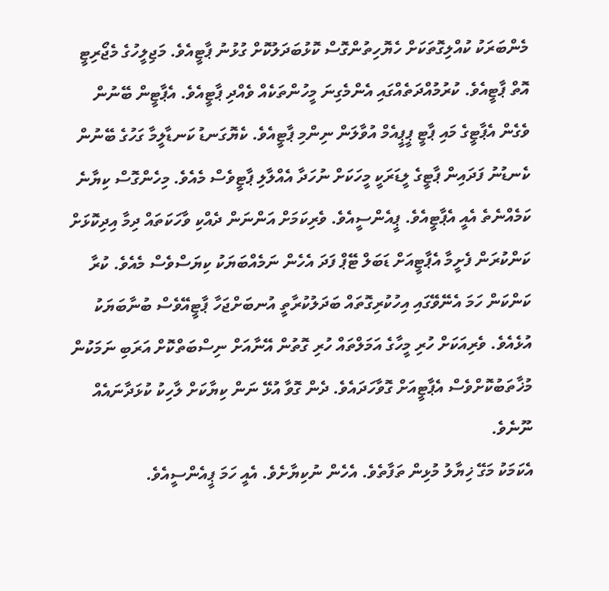މެންބަރަކު ކުއްލިގޮތަކަށް ހެޔޮހިތުންގޮސް ކޮޅުބަދަލުކޮށް ގުޅުނު ޕާޓީއެވެ. މަޖިލީހުގެ މެޖޯރިޓީ އޮތް ޕާޓީއެވެ. ކުރުމުއްދަތެއްގައި އެންމެގިނަ މީހުންތަކެއް ވެއްދި ޕާޓީއެވެ. އެޕާޓީން ބޭނުން ވެގެން އެޕާޓީގެ މައި ޕާޓީ ޕީޕީއެމް އުވާލަން ނިންމި ޕާޓީއެވެ. ކެޔޮގަނޑު ކަނޑާލީމާ ގަހުގެ ބޭނުން ކެނޑުނު ފަދައިން ޕާޓީގެ ލީޑަރަކީ މީހަކަށް ނުހަދާ އެއްލާލި ޕާޓީވެސް މެއެވެ. މިހެންގޮސް ކިޔާނެ ކަމެއްނެތެ އެއީ އެޕާޓީއެވެ. ޕީއެންސީއެވެ. ވެރިކަމަށް އަންނަން ދެއްކި ވާހަކަތައް ދިމާ އިދިކޮޅަށް ކަންކުރަން ފެށީމާ އެޕާޓީއަށް ޑަބަލް ޓޭޕް ފަދަ އެހެން ނަމެއްބަޔަކު ކިޔަސްވެސް މެއެވެ. ކުރާ ކަންކަން ހަމަ އެނޭވޭގައި އިހުކުރިގޮތައް ބަދަލުކުރާތީ އުނބަށްޖަހާ ޕާޓީއޭވެސް ބުނާބަޔަކު އުޅެއެވެ. ވެރިއަކަށް ހުރި މީހާގެ އަމަލްތައް ހުރި ގޮތުން އޭނާއަށް ނިސްބަތްކޮށް އަރަބި ނަމަކުން މުޚާތަބުކޮށްވެސް އެޕާޓީއަށް ގޮވާހަދައެވެ. ދެން ގޮވާ އުޅޭ ނަން ކިޔާކަށް ލާހިކު ކުޅަދާނައެއް ނޫނެވެ.
އެކަމަކު މަގޭ ޚިޔާލު މުޅިން ތަފާތެވެ. އެހެން ނުކިޔާށެވެ. އެއީ ހަމަ ޕީއެންސީއެވެ.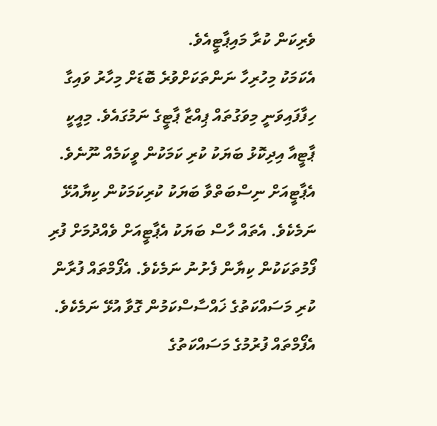ވެރިކަން ކުރާ މައިޕާޓީއެވެ.
އެކަމަކު މިހުރިހާ ނަންތަކަށްވުރެ ބޮޑަށް މިހާރު ވައިގާ ހިފާފައިވަނީ މިވަގުތައް ޕިއްޒާ ޕާޓީގެ ނަމުގައެވެ. މިއީކީ ޕާޓީއާ އިދިކޮޅު ބަޔަކު ކުރި ކަމަކުން ވީކަމެއް ނޫނެވެ. އެޕާޓީއަށް ނިސްބަތްވާ ބަޔަކު ކުރިކަމަކުން ކިޔާއުޅޭ ނަމެކެވެ. އެތައް ހާސް ބަޔަކު އެޕާޓީއަށް ވެއްދުމަށް ފުރި ފޯމުތަކަކުން ކިޔާން ފެށުނު ނަމެކެވެ. އެފޯމްތައް ފުރާން ކުރި މަސައްކަތުގެ ޚައްސާސްކަމުން ގޮވާ އުޅޭ ނަމެކެވެ. އެފޯމްތައް ފުރުމުގެ މަސައްކަތުގެ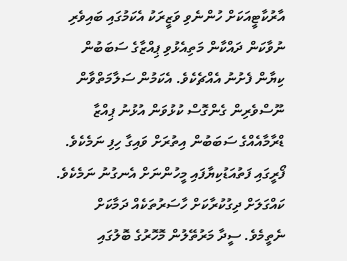އާރުކާޓީއަކަށް ހުންނެވި ވަޒީރަކު އެކަމުގައި ބައިވެރި ނުވާކަން ދައްކާން މަތިއެޅުވި ޕިއްޒާގެ ސަބަބުން ކިޔާން ފެށުނު އެއްޗެކެވެ. އެކަމުން ސަލާމަތްވާން ނޫސްވެރިން ގެންގޮސް ކުޅުވަން އުޅުނު ޕިއްޒާ ޑްރާމާއެއްގެ ސަބަބުން އިތުރަށް ވައިގާ ހިފި ނަމެކެވެ. ފޯރީގައި ފަތުއަޑުކިޔާފައި މީހުންނަށް އެނގުނު ނަމެކެވެ.
ކައްގަލަށް ދިގުކުރާކަށް ހާސަރުތަކެއް ދަމާކަށް ނެތީމެވެ. ސީދާ މަރުތޭލުން މޮހޮރުގެ ބޮލުގައި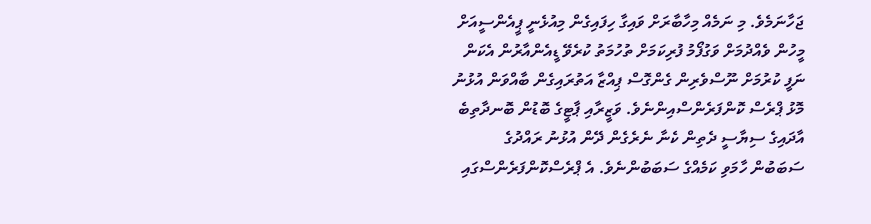ޖަހާނަމެވެ. މި ނަމެއް މިހާބާރަށް ވައިގާ ހިފައިގެން މިއުޅެނީ ޕީއެންސީއަށް މީހުން ވެއްދުމަށް ވަގުފޯމު ފުރިކަމަށް ތުހުމަތު ކުރެވޭ ޑީއެންއާރުން އެކަން ނަފީ ކުރުމަށް ނޫސްވެރިން ގެންގޮސް ޕިއްޒާ އަތުރައިގެން ބާއްވަން އުޅުނު މޮޅު ޕްރެސް ކޮންފަރެންސްއިންނެވެ. ވަޒީރާއި ޕާޓީގެ ބޮޑުން ބޮނދާތިބެ އާދައިގެ ސިޔާސީ ދެތިން ކެނާ ނެރެގެން ދޭން އުޅުނު ރައްދުގެ ސަބަބުން ހާމަވި ކަމެއްގެ ސަބަބުންނެވެ. އެ ޕްރެސްކޮންފަރެންސްގައި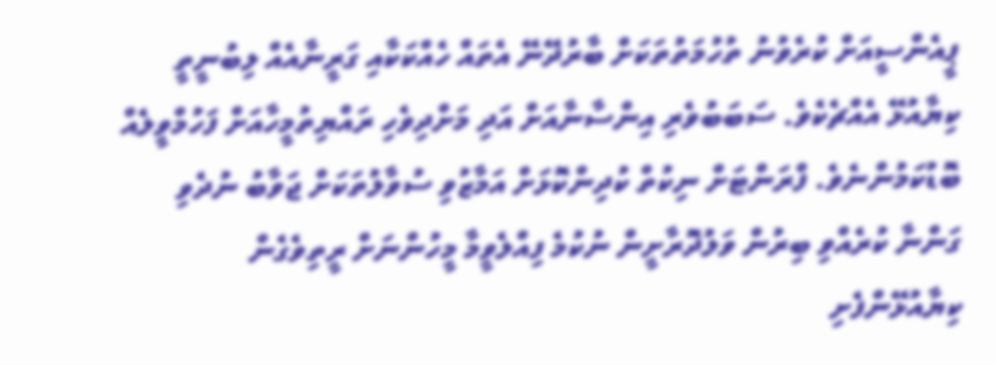ޕީއެންސީއަށް ކުރެވުނު ތުހުމަތުތަކަށް ބާރުދޭނޭ އެތައް ހެއްކަކާއި ގަރީނާއެއް ލިބުނީތީ ކިޔާއުޅޭ އެއްޗެކެވެ. ސަބަބުވެރި އިންސާނާއަށް އަދި މަށްދިވެހި ރައްޔިތުމީހާއަށް ފަހުމްވީލެއް ބޮޑުކަމުންނެވެ. ފްރަންޓަށް ނިކުތް ކުދިންކޮޅަށް އަމާޒުވި ސުވާލުތަކަށް ޖަވާބު ނުދެވި ގަންނާ ކުރެއްވި ބިރުން ވަލުދޮރާށީން ނުކުމެ ފިއްލެވީމާ މީހުންނަށް ރީތިވެގެން ކިޔާއުޅޭންފެށި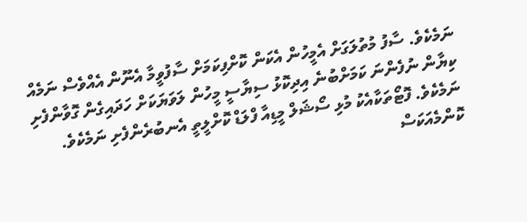ނަމެކެވެ. ސާފު މުތުލަގަށް އެމީހުން އެކަން ކޮށްފިކަމަށް ސާފުވީމާ އެނޫން އެއްވެސް ނަމެއް ކިޔާން ނުފެންނަ ކަމަށްބުނެ އިދިކޮޅު ސިޔާސީ މީހުން ލަވަޔަކަށް ހަދައިގެން ގޮވާންފެށި ނަމެކެވެ. ފޮޓޯތަކާއެކު މުޅި ސޯޝަލް މީޑިއާ ފްލަޑް ކޮށްލީތީ އެނބުރެންފެށި ނަމެކެވެ.
ކޮންމެއަކަސް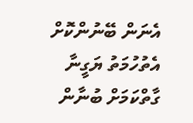އެނަން ބޭނުންކޮށް އެތުހުމަތު ޔަގީނާ ގާތްކަމަށް ބުނާން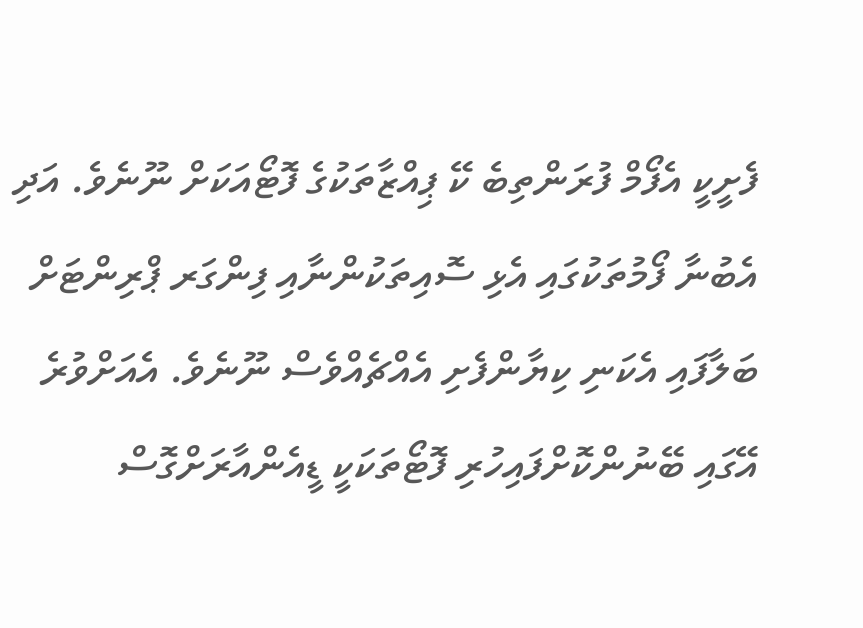ފެށީކީ އެފޯމް ފުރަންތިބެ ކޭ ޕިއްޒާތަކުގެ ފޮޓޯއަކަށް ނޫނެވެ. އަދި އެބުނާ ފޯމުތަކުގައި އެޅި ސޮއިތަކުންނާއި ފިންގަރ ޕްރިންޓަށް ބަލާފައި އެކަނި ކިޔާންފެށި އެއްޗެއްވެސް ނޫނެވެ. އެއަށްވުރެ އޭގައި ބޭނުންކޮށްފައިހުރި ފޮޓޯތަކަކީ ޑީއެންއާރަށްގޮސް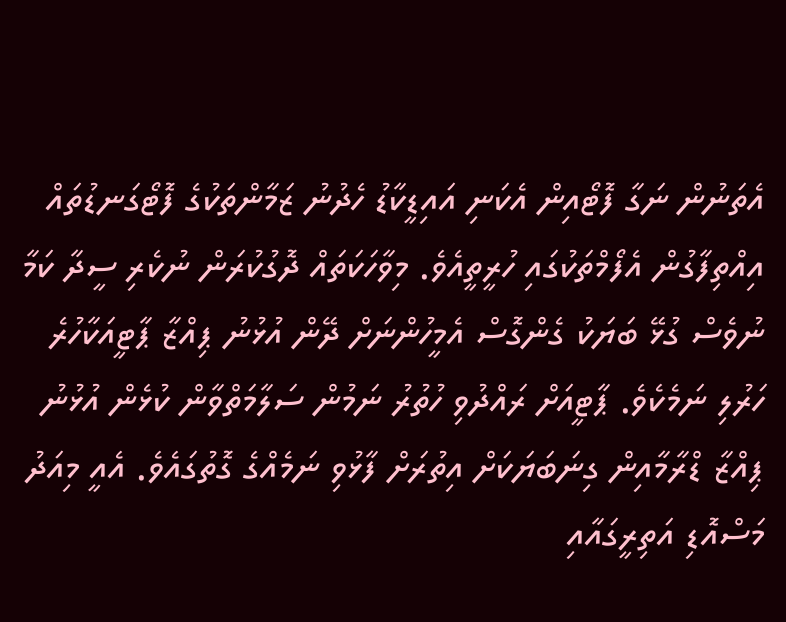އެތަނުން ނަގާ ފޮޓޯއިން އެކަނި އައިޑީކާޑު ހެދުނު ޒަމާންތަކުގެ ފޮޓޯގަނޑުތައް އިއްތިފާގުން އެފޯމްތަކުގައި ހުރީތީއެވެ. މިވާހަކަތައް ދޮގުކުރަން ނުކެރި ސީދާ ކަމާ ނުވެސް ގުޅޭ ބަޔަކު ގެންގޮސް އެމީހުންނަށް ދޭން އުޅުނު ޕިއްޒާ ޕާޓީއަކާހުރެ ހަރުލި ނަމެކެވެ. ޕާޓީއަށް ރައްދުވި ހުތުރު ނަމުން ސަލާމަތްވާން ކުޅެން އުޅުނު ޕިއްޒާ ޑްރާމާއިން ގިނަބަޔަކަށް އިތުރަށް ފާޅުވި ނަމެއްގެ ގޮތުގައެވެ. އެއީ މިއަދު މަސްއޮޑި އަތިރީގައާއި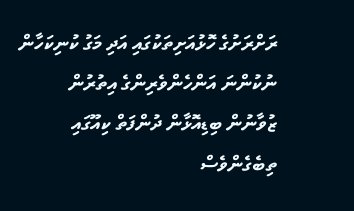ރަށްރަށުގެ ހޮޅުއަށިތަކުގައި އަދި މަގު ކުނިކަހާން ނުކުންނަ އަންހެންވެރިންގެ އިތުރުން ޒުވާނުން ބިޑިއޮޅާން ދުންފަތް ކިއޫގައި ތިބެގެންވެސް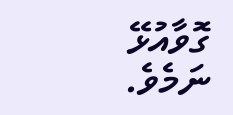ގޮވާއުޅޭ ނަމެވެ.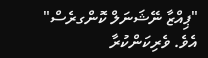"ޕިއްޒާ ނޭޝަނަލް ކޮންގރެސް" އެވެ. ވެރިކަންކުރާ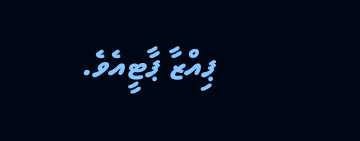ޕިއްޒާ ޕާޓީއެވެ.